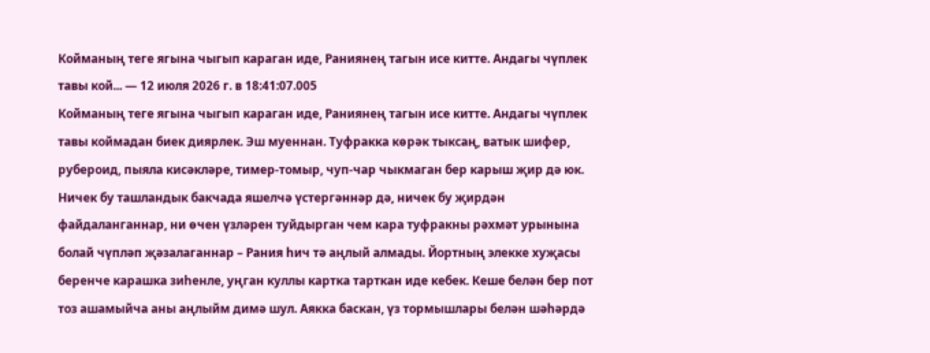Койманың теге ягына чыгып караган иде, Раниянең тагын исе китте. Андагы чүплек тавы кой... — 12 июля 2026 г. в 18:41:07.005
Койманың теге ягына чыгып караган иде, Раниянең тагын исе китте. Андагы чүплек тавы коймадан биек диярлек. Эш муеннан. Туфракка көрәк тыксаң, ватык шифер, рубероид, пыяла кисәкләре, тимер-томыр, чуп-чар чыкмаган бер карыш җир дә юк. Ничек бу ташландык бакчада яшелчә үстергәннәр дә, ничек бу җирдән файдаланганнар, ни өчен үзләрен туйдырган чем кара туфракны рәхмәт урынына болай чүпләп җәзалаганнар – Рания һич тә аңлый алмады. Йортның элекке хуҗасы беренче карашка зиһенле, уңган куллы картка тарткан иде кебек. Кеше белән бер пот тоз ашамыйча аны аңлыйм димә шул. Аякка баскан, үз тормышлары белән шәһәрдә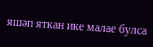яшәп яткан ике малае булса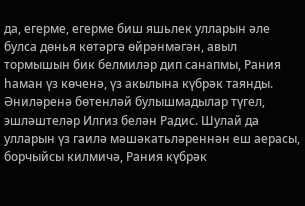да, егерме, егерме биш яшьлек улларын әле булса дөнья көтәргә өйрәнмәгән, авыл тормышын бик белмиләр дип санапмы, Рания һаман үз көченә, үз акылына күбрәк таянды. Әниләренә бөтенләй булышмадылар түгел, эшләштеләр Илгиз белән Радис. Шулай да улларын үз гаилә мәшәкатьләреннән еш аерасы, борчыйсы килмичә, Рания күбрәк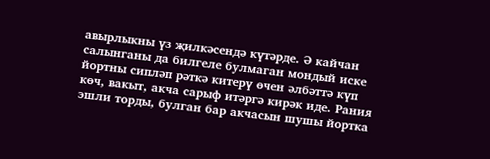авырлыкны үз җилкәсендә күтәрде. Ә кайчан салынганы да билгеле булмаган мондый иске йортны сипләп рәткә китерү өчен әлбәттә күп көч, вакыт, акча сарыф итәргә кирәк иде. Рания эшли торды, булган бар акчасын шушы йортка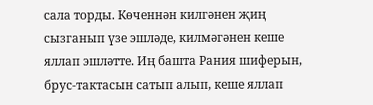сала торды. Көченнән килгәнен җиң сызганып үзе эшләде, килмәгәнен кеше яллап эшләтте. Иң башта Рания шиферын, брус-тактасын сатып алып, кеше яллап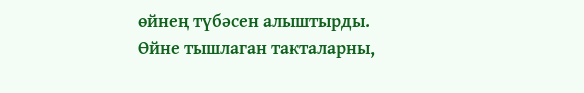өйнең түбәсен алыштырды. Өйне тышлаган такталарны,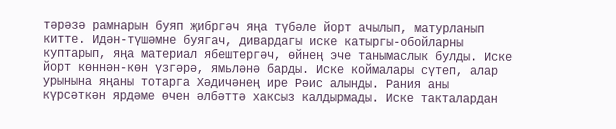тәрәзә рамнарын буяп җибргәч яңа түбәле йорт ачылып, матурланып китте. Идән-түшәмне буягач, дивардагы иске катыргы-обойларны куптарып, яңа материал ябештергәч, өйнең эче танымаслык булды. Иске йорт көннән-көн үзгәрә, ямьләнә барды. Иске коймалары сүтеп, алар урынына яңаны тотарга Хәдичәнең ире Рәис алынды. Рания аны күрсәткән ярдәме өчен әлбәттә хаксыз калдырмады. Иске такталардан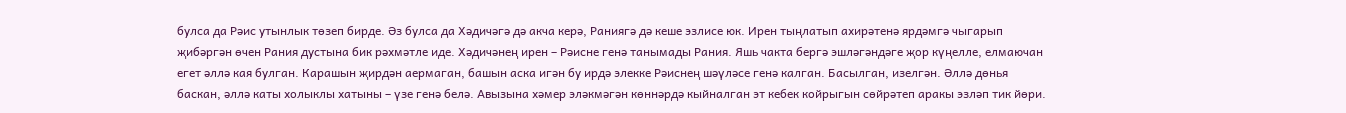булса да Рәис утынлык төзеп бирде. Әз булса да Хәдичәгә дә акча керә, Раниягә дә кеше эзлисе юк. Ирен тыңлатып ахирәтенә ярдәмгә чыгарып җибәргән өчен Рания дустына бик рәхмәтле иде. Хәдичәнең ирен – Рәисне генә танымады Рания. Яшь чакта бергә эшләгәндәге җор күңелле, елмаючан егет әллә кая булган. Карашын җирдән аермаган, башын аска игән бу ирдә элекке Рәиснең шәүләсе генә калган. Басылган, изелгән. Әллә дөнья баскан, әллә каты холыклы хатыны – үзе генә белә. Авызына хәмер эләкмәгән көннәрдә кыйналган эт кебек койрыгын сөйрәтеп аракы эзләп тик йөри.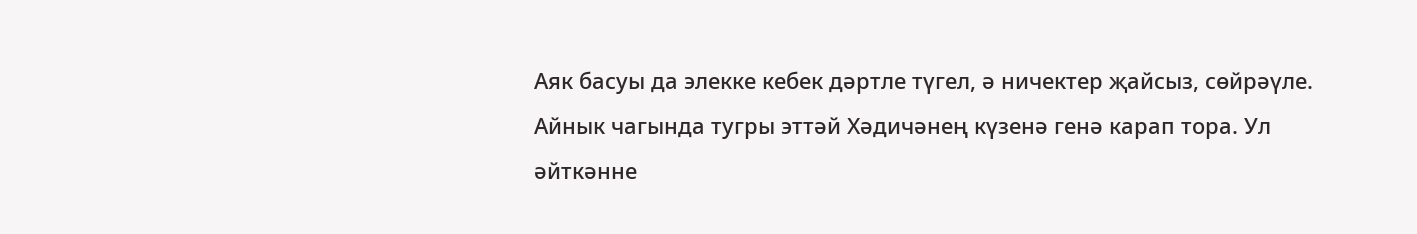Аяк басуы да элекке кебек дәртле түгел, ә ничектер җайсыз, сөйрәүле. Айнык чагында тугры эттәй Хәдичәнең күзенә генә карап тора. Ул әйткәнне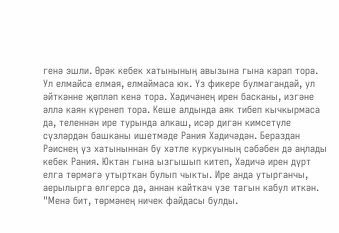генә эшли. Өрәк кебек хатынының авызына гына карап тора. Ул елмайса елмая, елмаймаса юк. Үз фикере булмагандай, ул әйткәнне җөпләп кенә тора. Хәдичәнең ирен басканы, изгәне әллә каян күренеп тора. Кеше алдында аяк тибеп кычкырмаса да, теленнән ире турында алкаш, исәр дигән кимсетүле сүзләрдән башканы ишетмәде Рания Хәдичәдән. Бераздан Рәиснең үз хатыныннан бу хәтле куркуының сәбәбен дә аңлады кебек Рания. Юктан гына ызгышып китеп, Хәдичә ирен дүрт елга төрмәгә утырткан булып чыкты. Ире анда утырганчы, аерылырга өлгерсә дә, аннан кайткач үзе тагын кабул иткән. "Менә бит, төрмәнең ничек файдасы булды.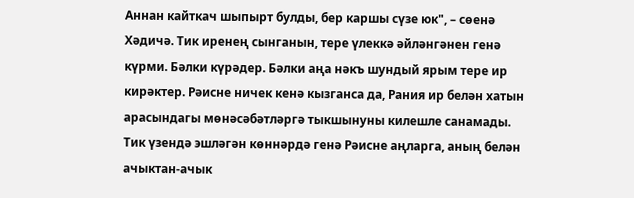Аннан кайткач шыпырт булды, бер каршы сүзе юк", – сөенә Хәдичә. Тик иренең сынганын, тере үлеккә әйләнгәнен генә күрми. Бәлки күрәдер. Бәлки аңа нәкъ шундый ярым тере ир кирәктер. Рәисне ничек кенә кызганса да, Рания ир белән хатын арасындагы мөнәсәбәтләргә тыкшынуны килешле санамады. Тик үзендә эшләгән көннәрдә генә Рәисне аңларга, аның белән ачыктан-ачык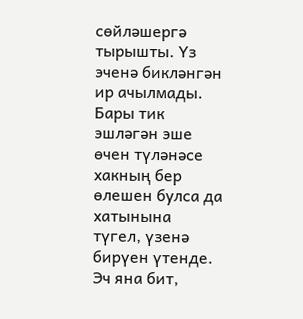сөйләшергә тырышты. Үз эченә бикләнгән ир ачылмады. Бары тик эшләгән эше өчен түләнәсе хакның бер өлешен булса да хатынына түгел, үзенә бирүен үтенде. Эч яна бит,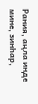Рания, аңла инде мине, зинһар,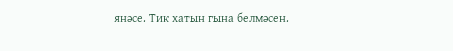янәсе. Тик хатын гына белмәсен.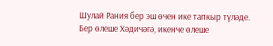Шулай Рания бер эш өчен ике тапкыр түләде. Бер өлеше Хәдичәгә, икенче өлеше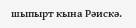шыпырт кына Рәискә.